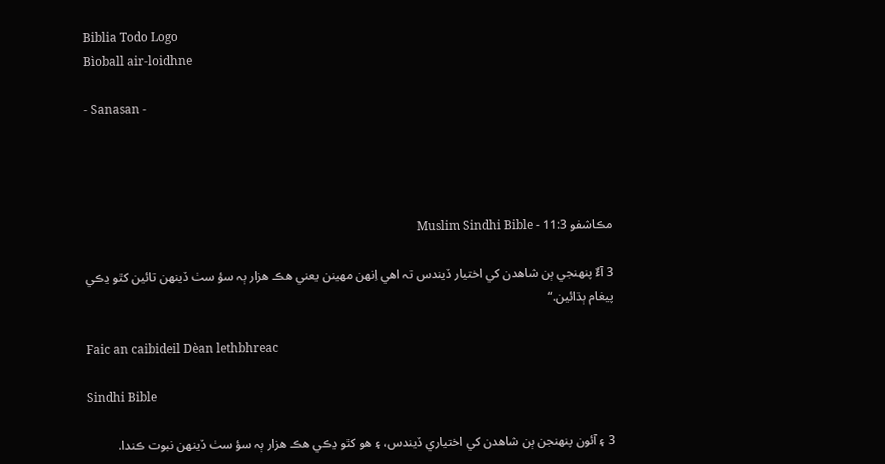Biblia Todo Logo
Bìoball air-loidhne

- Sanasan -




مڪاشفو 11:3 - Muslim Sindhi Bible

3 آءٌ پنهنجي ٻن شاهدن کي اختيار ڏيندس تہ اهي اِنهن مهينن يعني هڪ هزار ٻہ سؤ سٺ ڏينهن تائين کٿو ڍڪي پيغام ٻڌائين.“

Faic an caibideil Dèan lethbhreac

Sindhi Bible

3 ۽ آئون پنهنجن ٻن شاهدن کي اختياري ڏيندس، ۽ هو کٿو ڍڪي هڪ هزار ٻہ سؤ سٺ ڏينهن نبوت ڪندا.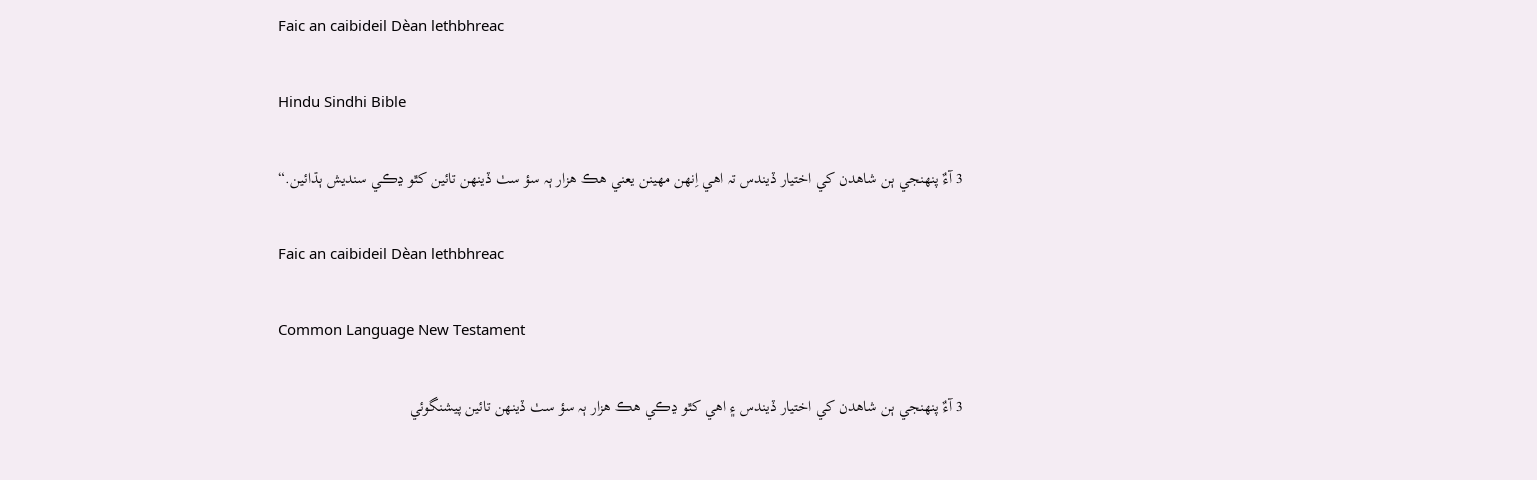Faic an caibideil Dèan lethbhreac

Hindu Sindhi Bible

3 آءٌ پنهنجي ٻن شاهدن کي اختيار ڏيندس تہ اهي اِنهن مهينن يعني هڪ هزار ٻہ سؤ سٺ ڏينهن تائين کٿو ڍڪي سنديش ٻڌائين.“

Faic an caibideil Dèan lethbhreac

Common Language New Testament

3 آءٌ پنھنجي ٻن شاھدن کي اختيار ڏيندس ۽ اھي کٿو ڍڪي ھڪ ھزار ٻہ سؤ سٺ ڏينھن تائين پيشنگوئي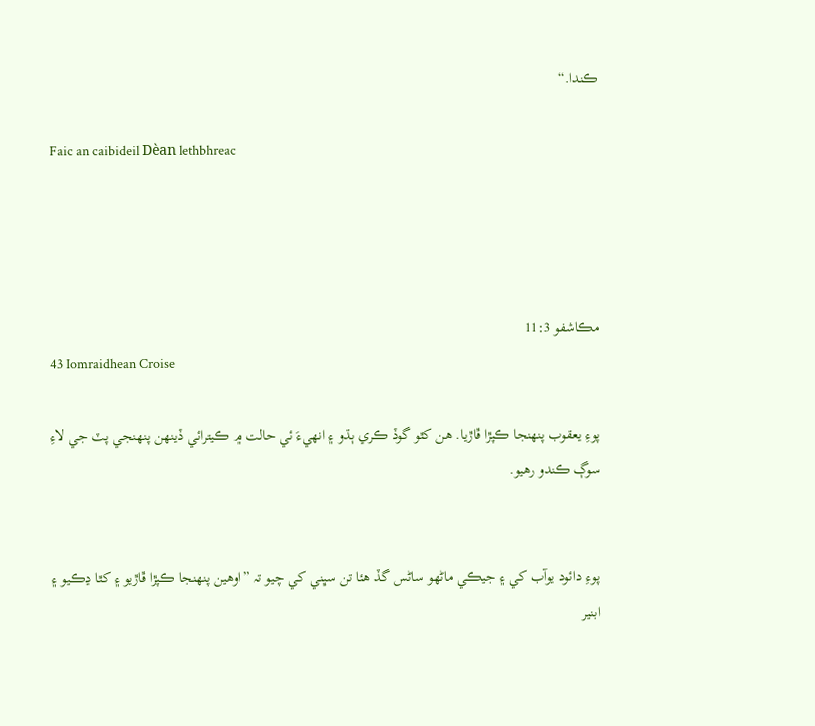ڪندا.“

Faic an caibideil Dèan lethbhreac




مڪاشفو 11:3
43 Iomraidhean Croise

پوءِ يعقوب پنهنجا ڪپڙا ڦاڙيا. هن کٿو گوڏ ڪري ٻڌو ۽ انهيءَ ئي حالت ۾ ڪيترائي ڏينهن پنهنجي پٽ جي لاءِ سوڳ ڪندو رهيو.


پوءِ دائود يوآب کي ۽ جيڪي ماڻهو ساڻس گڏ هئا تن سڀني کي چيو تہ ”اوهين پنهنجا ڪپڙا ڦاڙيو ۽ کٿا ڍڪيو ۽ ابنير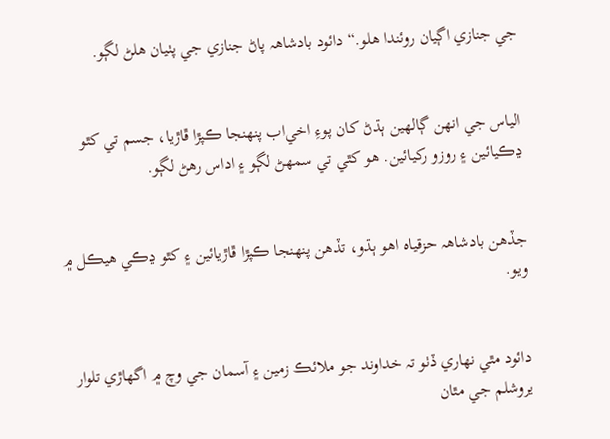جي جنازي اڳيان روئندا هلو.“ دائود بادشاهہ پاڻ جنازي جي پٺيان هلڻ لڳو.


الياس جي انهن ڳالهين ٻڌڻ کان پوءِ اخي‌اب پنهنجا ڪپڙا ڦاڙيا، جسم تي کٿو ڍڪيائين ۽ روزو رکيائين. هو کٿي تي سمهڻ لڳو ۽ اداس رهڻ لڳو.


جڏهن بادشاهہ حزقياہ اهو ٻڌو، تڏهن پنهنجا ڪپڙا ڦاڙيائين ۽ کٿو ڍڪي هيڪل ۾ ويو.


دائود مٿي نهاري ڏٺو تہ خداوند جو ملائڪ زمين ۽ آسمان جي وچ ۾ اگھاڙي تلوار يروشلم جي مٿان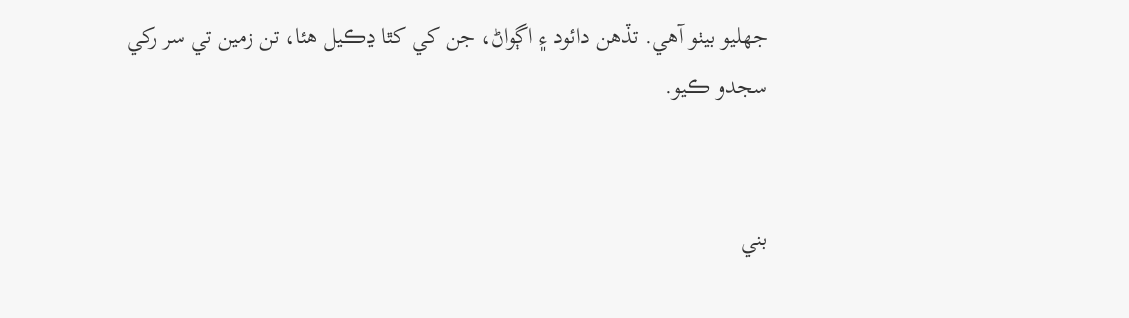جھليو بيٺو آهي. تڏهن دائود ۽ اڳواڻ، جن کي کٿا ڍڪيل هئا، تن زمين تي سر رکي سجدو ڪيو.


بني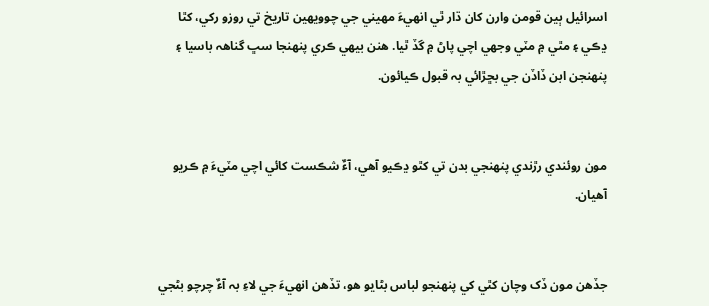اسرائيل ٻين قومن وارن کان ڌار ٿي انهيءَ مهيني جي چوويهين تاريخ تي روزو رکي، کٿا ڍڪي ۽ مٿي ۾ مٽي وجھي اچي پاڻ ۾ گڏ ٿيا. هنن بيهي ڪري پنهنجا سڀ گناهہ باسيا ۽ پنهنجن ابن ڏاڏن جي بڇڙائي بہ قبول ڪيائون.


مون روئندي رڙندي پنهنجي بدن تي کٿو ڍڪيو آهي، آءٌ شڪست کائي اچي مٽيءَ ۾ ڪريو آهيان.


جڏهن مون ڏک وچان کٿي کي پنهنجو لباس بڻايو هو، تڏهن انهيءَ جي لاءِ بہ آءٌ چرچو بڻجي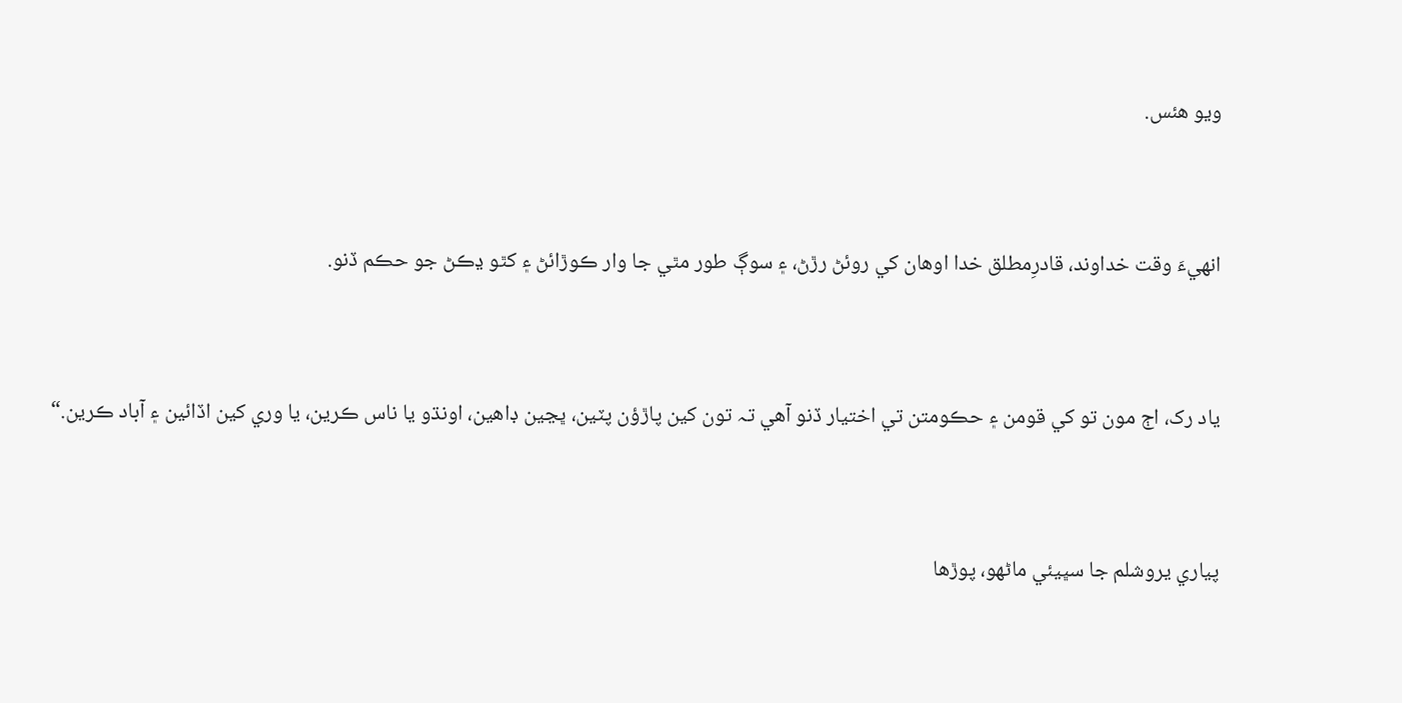ويو هئس.


انهيءَ وقت خداوند، قادرِمطلق خدا اوهان کي روئڻ رڙڻ، ۽ سوڳ طور مٿي جا وار ڪوڙائڻ ۽ کٿو ڍڪڻ جو حڪم ڏنو.


ياد رک، اڄ مون تو کي قومن ۽ حڪومتن تي اختيار ڏنو آهي تہ تون کين پاڙؤن پٽين، ڀڃين ڊاهين، اونڌو يا ناس ڪرين، يا وري کين اڏائين ۽ آباد ڪرين.“


پياري يروشلم جا سڀيئي ماڻهو، پوڙها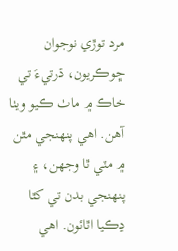مرد توڙي نوجوان ڇوڪريون، ڌرتيءَ تي خاڪ ۾ ماٺ ڪيو ويٺا آهن. اهي پنهنجي مٿن ۾ مٽي ٿا وجھن، ۽ پنهنجي بدن تي کٿا ڍڪيا اٿائون. اهي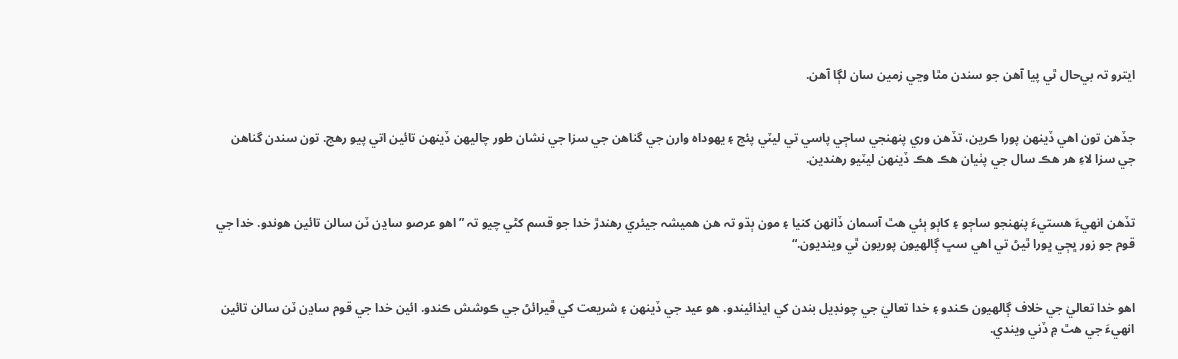ايترو تہ بي‌حال ٿي پيا آهن جو سندن مٿا وڃي زمين سان لڳا آهن.


جڏهن تون اهي ڏينهن پورا ڪرين، تڏهن وري پنهنجي ساڄي پاسي تي ليٽي پئج ۽ يهوداہ وارن جي گناهن جي سزا جي نشان طور چاليهن ڏينهن تائين اتي پيو رهج. تون سندن گناهن جي سزا لاءِ هر هڪ سال جي پٺيان هڪ هڪ ڏينهن ليٽيو رهندين.


تڏهن انهيءَ هستيءَ پنهنجو ساڄو ۽ کاٻو ٻئي هٿ آسمان ڏانهن کنيا ۽ مون ٻڌو تہ هن هميشہ جيئري رهندڙ خدا جو قسم کڻي چيو تہ ”اهو عرصو ساڍن ٽن سالن تائين هوندو. خدا جي قوم جو زور ڀڄي ڀورا ٿيڻ تي اهي سڀ ڳالهيون پوريون ٿي وينديون.“


اهو خدا تعاليٰ جي خلاف ڳالهيون ڪندو ۽ خدا تعاليٰ جي چونڊيل بندن کي ايذائيندو. هو عيد جي ڏينهن ۽ شريعت کي ڦيرائڻ جي ڪوشش ڪندو. ائين خدا جي قوم ساڍن ٽن سالن تائين انهيءَ جي هٿ ۾ ڏني ويندي.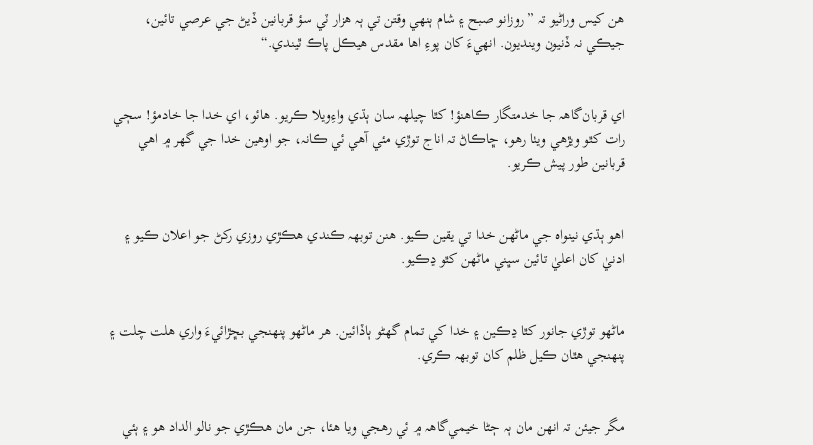هن کيس وراڻيو تہ ”روزانو صبح ۽ شام ٻنهي وقتن تي ٻہ هزار ٽي سؤ قربانين ڏيڻ جي عرصي تائين، جيڪي نہ ڏنيون وينديون. انهيءَ کان پوءِ اها مقدس هيڪل پاڪ ٿيندي.“


اي قربان‌گاهہ جا خدمتگار ڪاهنؤ! کٿا چيلهہ سان ٻڌي واءِ‌ويلا ڪريو. هائو، اي خدا جا خادمؤ! سڄي رات کٿو ويڙهي ويٺا رهو، ڇاڪاڻ تہ اناج توڙي مئي آهي ئي ڪانہ، جو اوهين خدا جي گھر ۾ اهي قربانين طور پيش ڪريو.


اهو ٻڌي نينواہ جي ماڻهن خدا تي يقين ڪيو. هنن توبهہ ڪندي هڪڙي روزي رکڻ جو اعلان ڪيو ۽ ادنيٰ کان اعليٰ تائين سڀني ماڻهن کٿو ڍڪيو.


ماڻهو توڙي جانور کٿا ڍڪين ۽ خدا کي تمام گھڻو ٻاڏائين. هر ماڻهو پنهنجي بڇڙائيءَ واري هلت چلت ۽ پنهنجي هٿان ڪيل ظلم کان توبهہ ڪري.


مگر جيئن تہ انهن مان ٻہ ڄڻا خيمي‌گاهہ ۾ ئي رهجي ويا هئا، جن مان هڪڙي جو نالو الداد هو ۽ ٻئي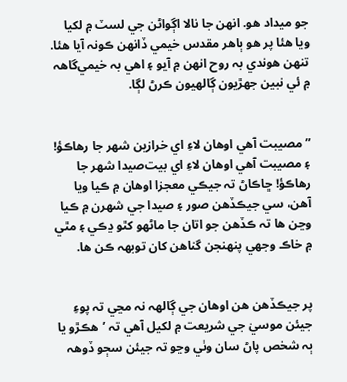جو ميداد هو. انهن جا نالا اڳواڻن جي لسٽ ۾ لکيا ويا هئا پر هو ٻاهر مقدس خيمي ڏانهن ڪونہ آيا هئا. تنهن هوندي بہ روح انهن ۾ آيو ۽ اهي بہ خيمي‌گاهہ ۾ ئي نبين جهڙيون ڳالهيون ڪرڻ لڳا.


”مصيبت آهي اوهان لاءِ اي خرازين شهر جا رهاڪؤ! ۽ مصيبت آهي اوهان لاءِ اي بيت‌صيدا شهر جا رهاڪؤ! ڇاڪاڻ تہ جيڪي معجزا اوهان ۾ ڪيا ويا آهن، سي جيڪڏهن صور ۽ صيدا جي شهرن ۾ ڪيا وڃن ها تہ ڪڏهن جو اتان جا ماڻهو کٿو ڍڪي ۽ مٿي ۾ خاڪ وجھي پنهنجن گناهن کان توبهہ ڪن ها.


پر جيڪڏهن هن اوهان جي ڳالهہ نہ مڃي تہ پوءِ جيئن موسيٰ جي شريعت ۾ لکيل آهي تہ ’هڪڙو يا ٻہ شخص پاڻ سان وٺي وڃو تہ جيئن سڄو ڏوهہ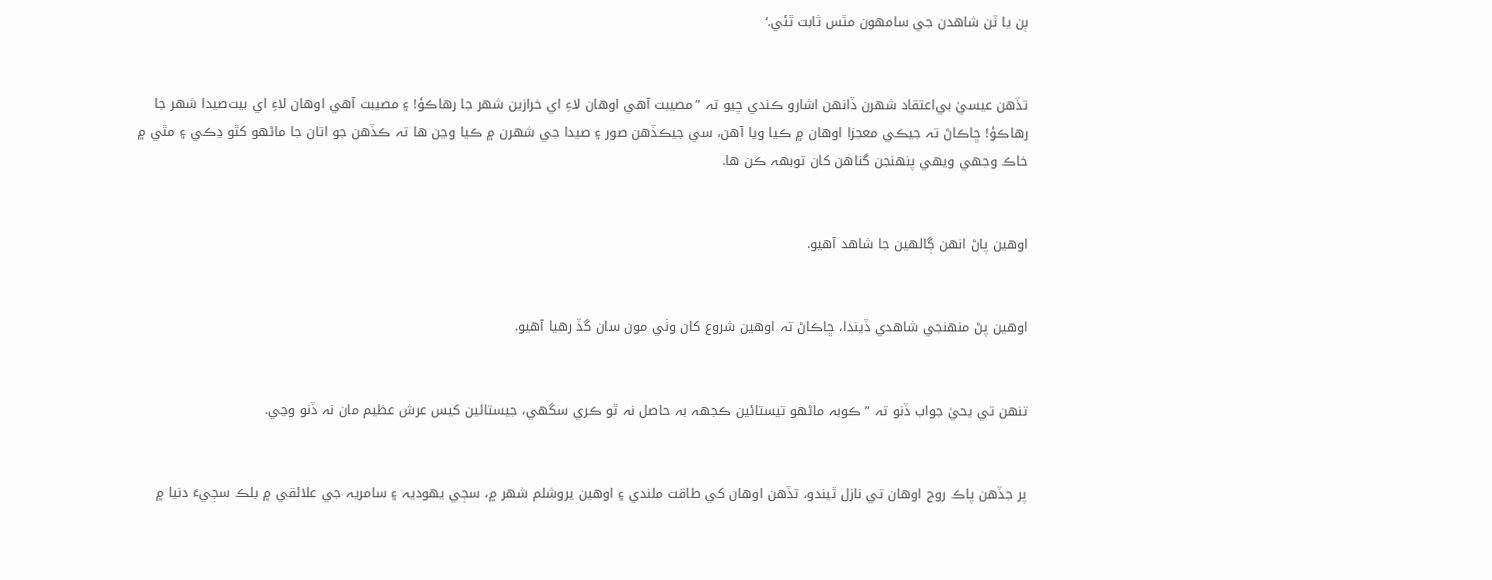ٻن يا ٽن شاهدن جي سامهون مٿس ثابت ٿئي.‘


تڏهن عيسيٰ بي‌اعتقاد شهرن ڏانهن اشارو ڪندي چيو تہ ”مصيبت آهي اوهان لاءِ اي خرازين شهر جا رهاڪؤ! ۽ مصيبت آهي اوهان لاءِ اي بيت‌صيدا شهر جا رهاڪؤ! ڇاڪاڻ تہ جيڪي معجزا اوهان ۾ ڪيا ويا آهن، سي جيڪڏهن صور ۽ صيدا جي شهرن ۾ ڪيا وڃن ها تہ ڪڏهن جو اتان جا ماڻهو کٿو ڍڪي ۽ مٿي ۾ خاڪ وجھي ويهي پنهنجن گناهن کان توبهہ ڪن ها.


اوهين پاڻ انهن ڳالهين جا شاهد آهيو.


اوهين پڻ منهنجي شاهدي ڏيندا، ڇاڪاڻ تہ اوهين شروع کان وٺي مون سان گڏ رهيا آهيو.


تنهن تي يحيٰ جواب ڏنو تہ ”ڪوبہ ماڻهو تيستائين ڪجھہ بہ حاصل نہ ٿو ڪري سگھي، جيستائين کيس عرش عظيم مان نہ ڏنو وڃي.


پر جڏهن پاڪ روح اوهان تي نازل ٿيندو، تڏهن اوهان کي طاقت ملندي ۽ اوهين يروشلم شهر ۾، سڄي يهوديہ ۽ سامريہ جي علائقي ۾ بلڪ سڄيءَ دنيا ۾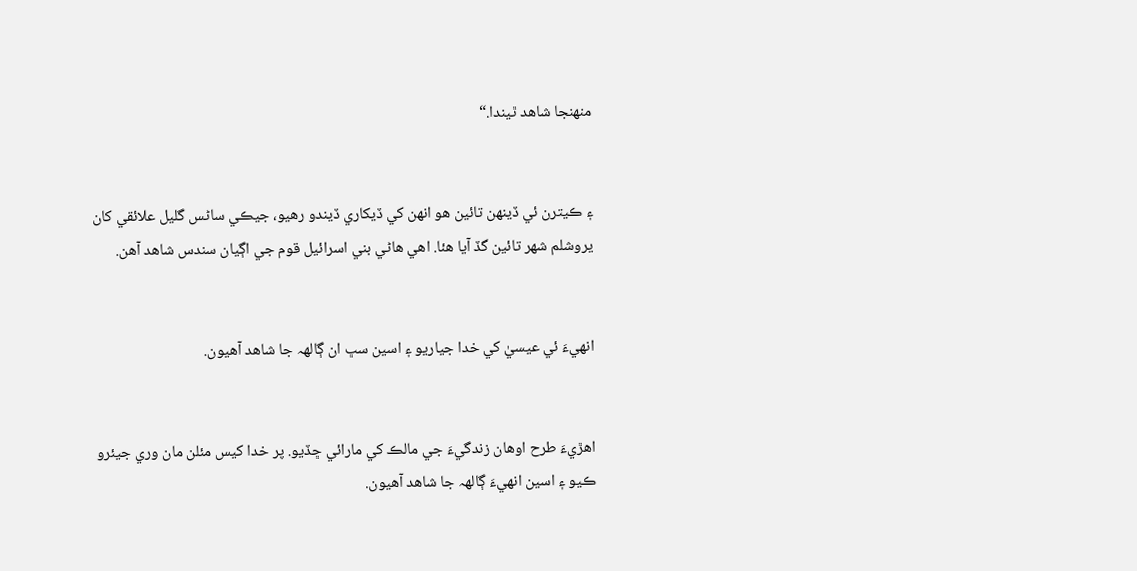منهنجا شاهد ٿيندا.“


۽ ڪيترن ئي ڏينهن تائين هو انهن کي ڏيکاري ڏيندو رهيو، جيڪي ساڻس گليل علائقي کان يروشلم شهر تائين گڏ آيا هئا. اهي هاڻي بني اسرائيل قوم جي اڳيان سندس شاهد آهن.


انهيءَ ئي عيسيٰ کي خدا جياريو ۽ اسين سڀ ان ڳالهہ جا شاهد آهيون.


اهڙيءَ طرح اوهان زندگيءَ جي مالڪ کي مارائي ڇڏيو. پر خدا کيس مئلن مان وري جيئرو ڪيو ۽ اسين انهيءَ ڳالهہ جا شاهد آهيون.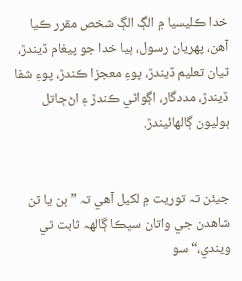خدا ڪليسيا ۾ الڳ الڳ شخص مقرر ڪيا آهن، پهريان رسول، ٻيا خدا جو پيغام ڏيندڙ، ٽيان تعليم ڏيندڙ، پوءِ معجزا ڪندڙ، پوءِ شفا ڏيندڙ، مددگار، اڳواڻي ڪندڙ ۽ اڻ‌ڄاتل ٻوليون ڳالهائيندڙ.


جيئن تہ توريت ۾ لکيل آهي تہ ”ٻن يا ٽن شاهدن جي واتان سڀڪا ڳالهہ ثابت ٿي ويندي،“ سو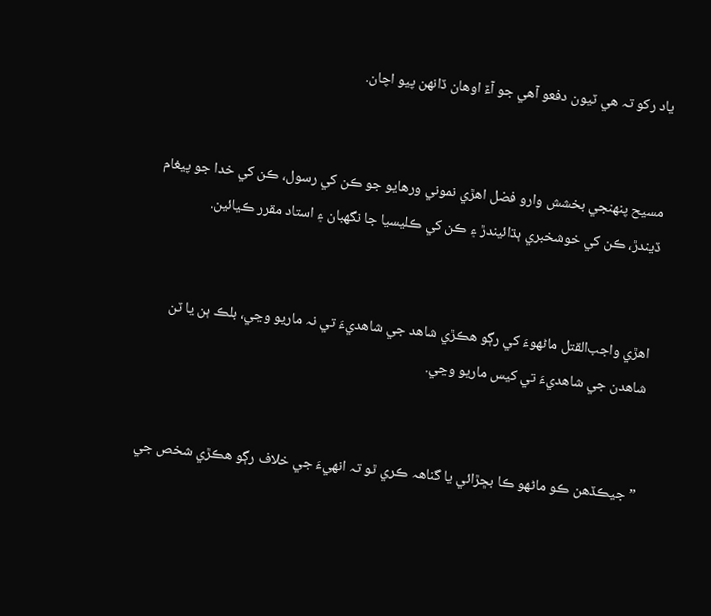ياد رکو تہ هي ٽيون دفعو آهي جو آءٌ اوهان ڏانهن پيو اچان.


مسيح پنهنجي بخشش وارو فضل اهڙي نموني ورهايو جو ڪن کي رسول، ڪن کي خدا جو پيغام ڏيندڙ، ڪن کي خوشخبري ٻڌائيندڙ ۽ ڪن کي ڪليسيا جا نگهبان ۽ استاد مقرر ڪيائين.


اهڙي واجب‌القتل ماڻهوءَ کي رڳو هڪڙي شاهد جي شاهديءَ تي نہ ماريو وڃي، بلڪ ٻن يا ٽن شاهدن جي شاهديءَ تي کيس ماريو وڃي.


”جيڪڏهن ڪو ماڻهو ڪا بڇڙائي يا گناهہ ڪري ٿو تہ انهيءَ جي خلاف رڳو هڪڙي شخص جي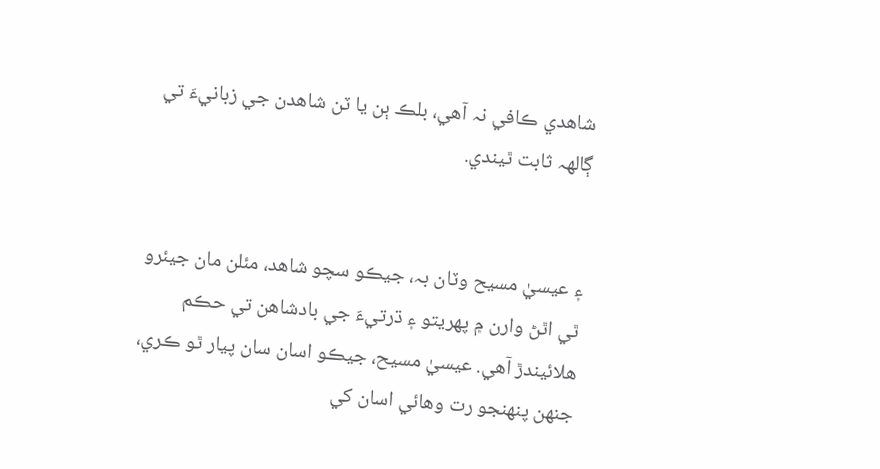شاهدي ڪافي نہ آهي، بلڪ ٻن يا ٽن شاهدن جي زبانيءَ تي ڳالهہ ثابت ٿيندي.


۽ عيسيٰ مسيح وٽان بہ، جيڪو سچو شاهد، مئلن مان جيئرو ٿي اٿڻ وارن ۾ پهريتو ۽ ڌرتيءَ جي بادشاهن تي حڪم هلائيندڙ آهي. عيسيٰ مسيح، جيڪو اسان سان پيار ٿو ڪري، جنهن پنهنجو رت وهائي اسان کي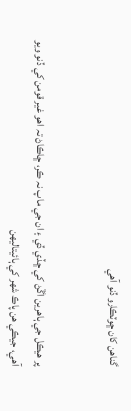گناهن کان ڇوٽڪارو ڏنو آهي


پر هيڪل جي ٻاهرين اڱڻ کي ڇڏي ڏي ۽ ان جي ماپ نہ ڪر، ڇاڪاڻ تہ اهو غير قومن کي ڏنو ويو آهي، جيڪي هن پاڪ شهر کي ٻائيتاليهن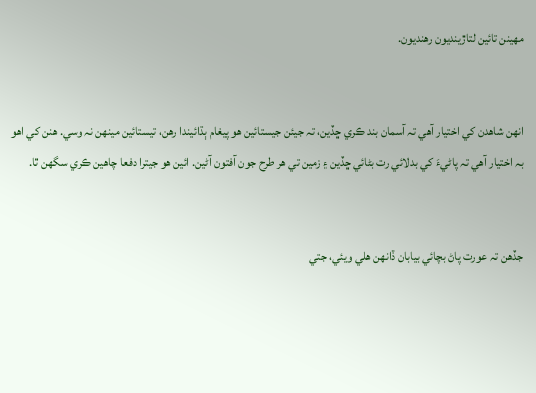مهينن تائين لتاڙينديون رهنديون.


انهن شاهدن کي اختيار آهي تہ آسمان بند ڪري ڇڏين، تہ جيئن جيستائين هو پيغام ٻڌائيندا رهن، تيستائين مينهن نہ وسي. هنن کي اهو بہ اختيار آهي تہ پاڻيءَ کي بدلائي رت بڻائي ڇڏين ۽ زمين تي هر طرح جون آفتون آڻين. ائين هو جيترا دفعا چاهين ڪري سگھن ٿا.


جڏهن تہ عورت پاڻ بچائي بيابان ڏانهن هلي ويئي، جتي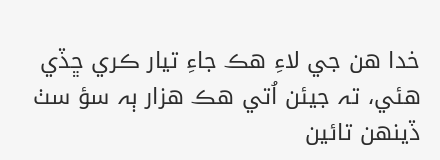خدا هن جي لاءِ هڪ جاءِ تيار ڪري ڇڏي هئي، تہ جيئن اُتي هڪ هزار ٻہ سؤ سٺ ڏينهن تائين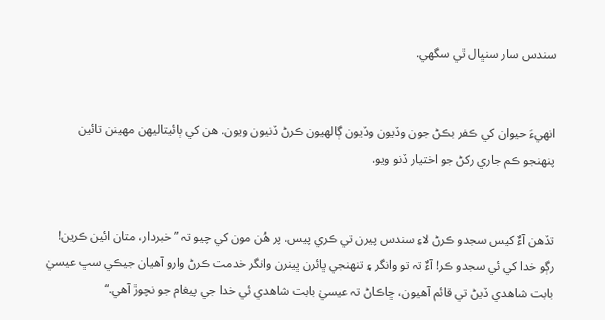سندس سار سنڀال ٿي سگھي.


انهيءَ حيوان کي ڪفر بڪڻ جون وڏيون وڏيون ڳالهيون ڪرڻ ڏنيون ويون. هن کي ٻائيتاليهن مهينن تائين پنهنجو ڪم جاري رکڻ جو اختيار ڏنو ويو.


تڏهن آءٌ کيس سجدو ڪرڻ لاءِ سندس پيرن تي ڪري پيس. پر هُن مون کي چيو تہ ”خبردار، متان ائين ڪرين! رڳو خدا کي ئي سجدو ڪر! آءٌ تہ تو وانگر ۽ تنهنجي ڀائرن ڀينرن وانگر خدمت ڪرڻ وارو آهيان جيڪي سڀ عيسيٰ بابت شاهدي ڏيڻ تي قائم آهيون، ڇاڪاڻ تہ عيسيٰ بابت شاهدي ئي خدا جي پيغام جو نچوڙ آهي.“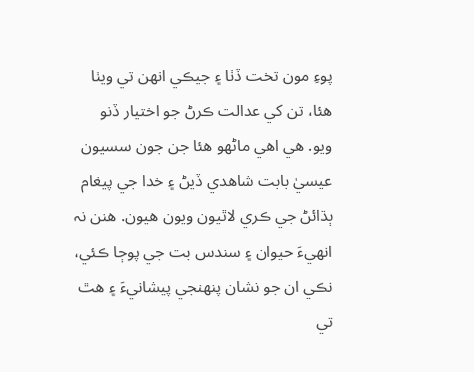پوءِ مون تخت ڏٺا ۽ جيڪي انهن تي ويٺا هئا، تن کي عدالت ڪرڻ جو اختيار ڏنو ويو. هي اهي ماڻهو هئا جن جون سسيون عيسيٰ بابت شاهدي ڏيڻ ۽ خدا جي پيغام ٻڌائڻ جي ڪري لاٿيون ويون هيون. هنن نہ انهيءَ حيوان ۽ سندس بت جي پوڄا ڪئي، نڪي ان جو نشان پنهنجي پيشانيءَ ۽ هٿ تي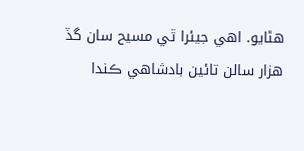هڻايو. اهي جيئرا ٿي مسيح سان گڏ هزار سالن تائين بادشاهي ڪندا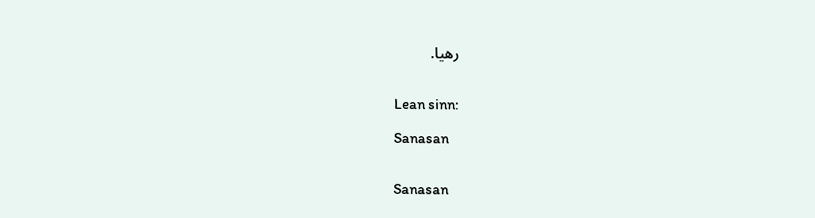رهيا.


Lean sinn:

Sanasan


Sanasan